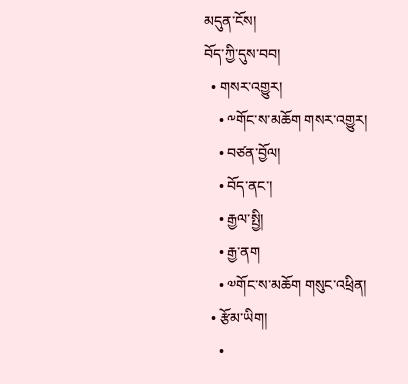མདུན་ངོས།
བོད་ཀྱི་དུས་བབ།
  • གསར་འགྱུར།
    • ༸གོང་ས་མཆོག གསར་འགྱུར།
    • བཙན་བྱོལ།
    • བོད་ནང་།
    • རྒྱལ་སྤྱི།
    • རྒྱ་ནག
    • ༧གོང་ས་མཆོག གསུང་འཕྲིན།
  • རྩོམ་ཡིག།
    •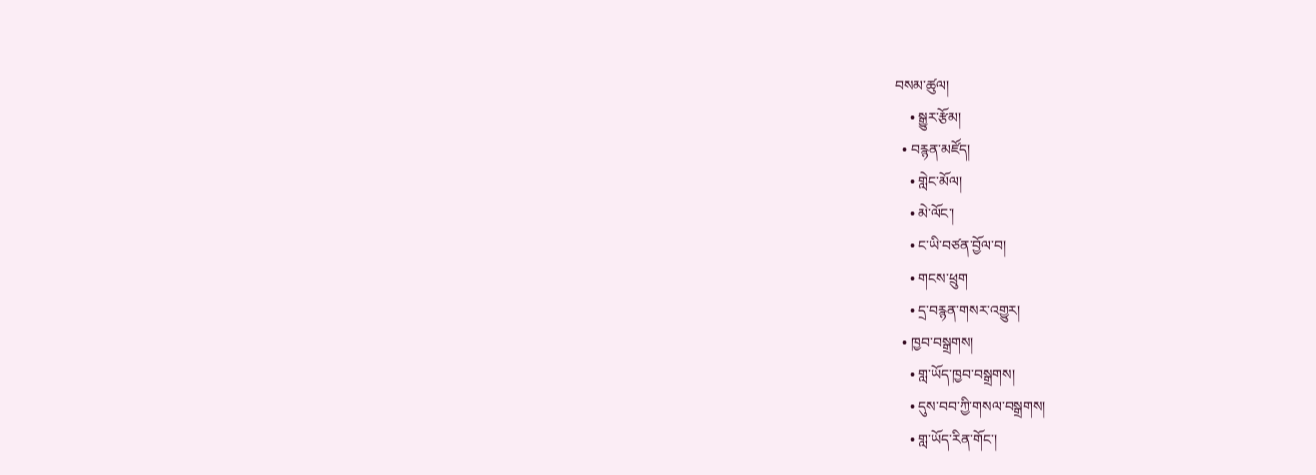བསམ་ཚུལ།
    • སྒྱུར་རྩོམ།
  • བརྙན་མཛོད།
    • གླེང་མོལ།
    • མེ་ལོང་།
    • ང་ཡི་བཙན་བྱོལ་བ།
    • གངས་ཕྲུག
    • དྲ་བརྙན་གསར་འགྱུར།
  • ཁྱབ་བསྒྲགས།
    • གླ་ཡོད་ཁྱབ་བསྒྲགས།
    • དུས་བབ་ཀྱི་གསལ་བསྒྲགས།
    • གླ་ཡོད་རིན་གོང་།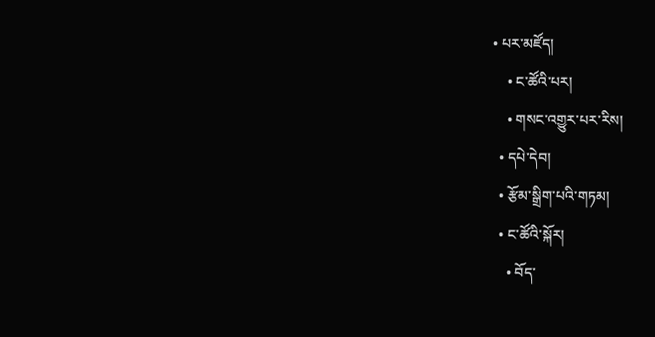• པར་མཛོད།
    • ང་ཚོའི་པར།
    • གསང་འགྱུར་པར་རིས།
  • དཔེ་དེབ།
  • རྩོམ་སྒྲིག་པའི་གཏམ།
  • ང་ཚོའི་སྐོར།
    • བོད་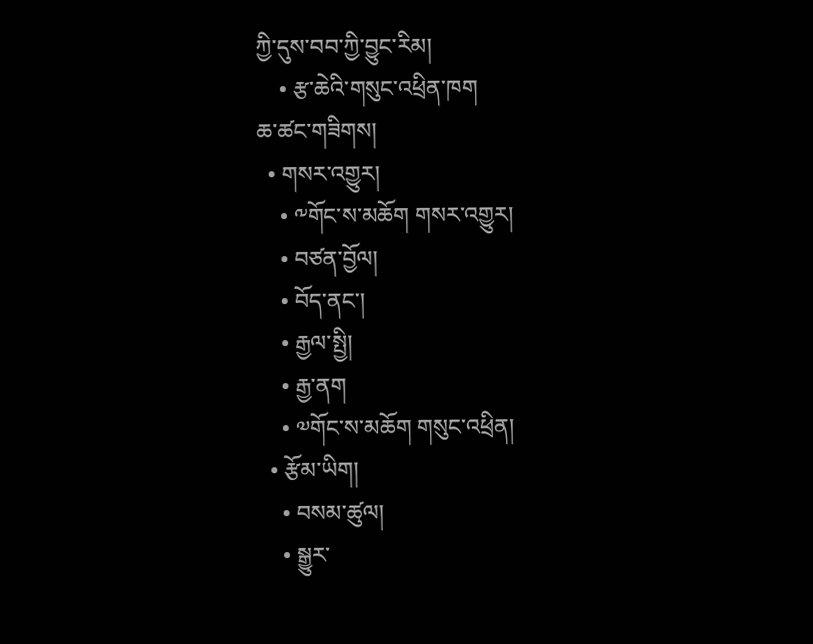ཀྱི་དུས་བབ་ཀྱི་བྱུང་རིམ།
    • རྩ་ཆེའི་གསུང་འཕྲིན་ཁག
ཆ་ཚང་གཟིགས།
  • གསར་འགྱུར།
    • ༸གོང་ས་མཆོག གསར་འགྱུར།
    • བཙན་བྱོལ།
    • བོད་ནང་།
    • རྒྱལ་སྤྱི།
    • རྒྱ་ནག
    • ༧གོང་ས་མཆོག གསུང་འཕྲིན།
  • རྩོམ་ཡིག།
    • བསམ་ཚུལ།
    • སྒྱུར་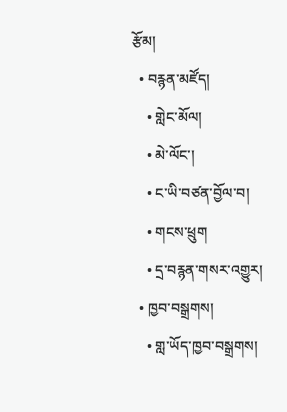རྩོམ།
  • བརྙན་མཛོད།
    • གླེང་མོལ།
    • མེ་ལོང་།
    • ང་ཡི་བཙན་བྱོལ་བ།
    • གངས་ཕྲུག
    • དྲ་བརྙན་གསར་འགྱུར།
  • ཁྱབ་བསྒྲགས།
    • གླ་ཡོད་ཁྱབ་བསྒྲགས།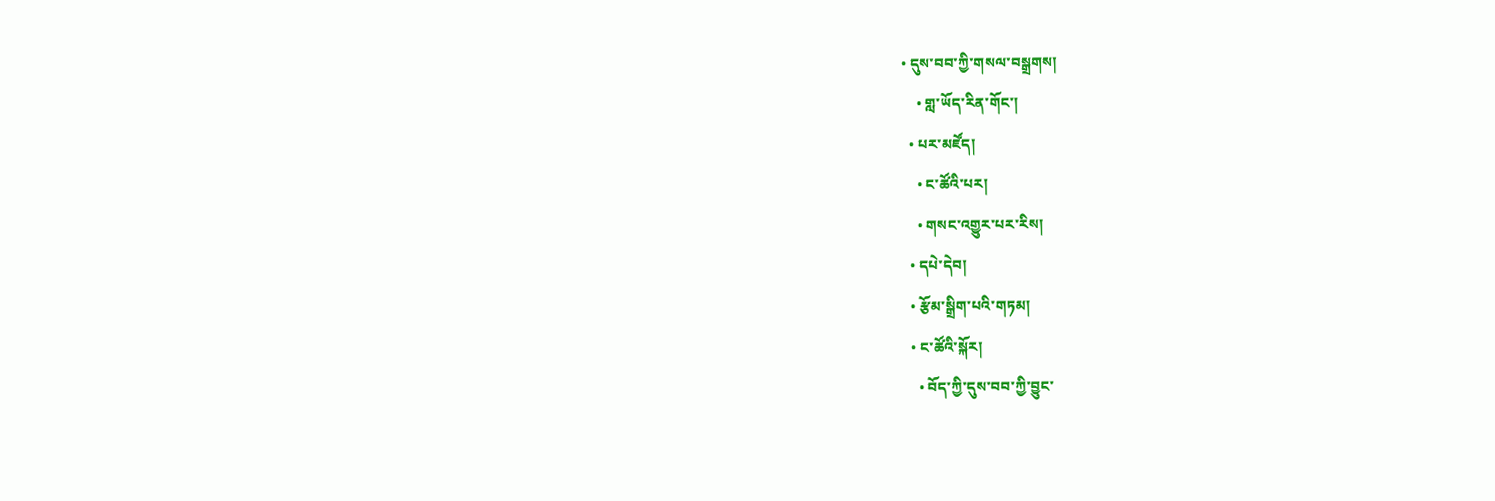• དུས་བབ་ཀྱི་གསལ་བསྒྲགས།
    • གླ་ཡོད་རིན་གོང་།
  • པར་མཛོད།
    • ང་ཚོའི་པར།
    • གསང་འགྱུར་པར་རིས།
  • དཔེ་དེབ།
  • རྩོམ་སྒྲིག་པའི་གཏམ།
  • ང་ཚོའི་སྐོར།
    • བོད་ཀྱི་དུས་བབ་ཀྱི་བྱུང་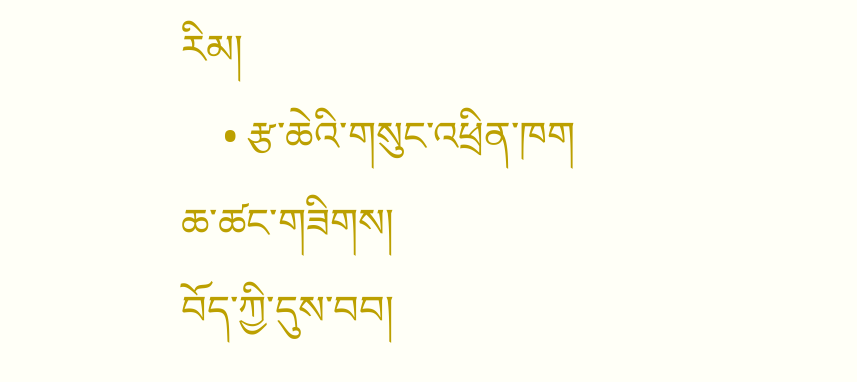རིམ།
    • རྩ་ཆེའི་གསུང་འཕྲིན་ཁག
ཆ་ཚང་གཟིགས།
བོད་ཀྱི་དུས་བབ།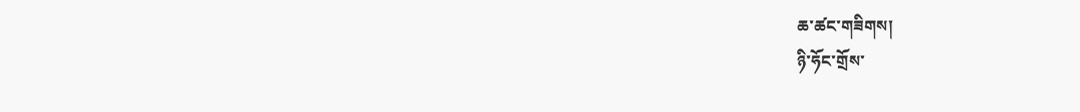ཆ་ཚང་གཟིགས།
ཉི་ཧོང་གྲོས་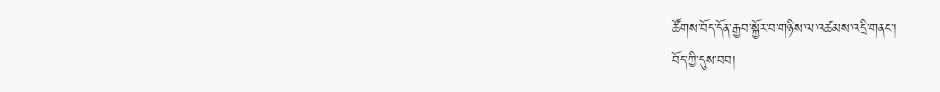ཚོགས་བོད་དོན་རྒྱབ་སྐྱོར་བ་གཉིས་ལ་འཚམས་འདྲི་གནང་།
བོད་ཀྱི་དུས་བབ།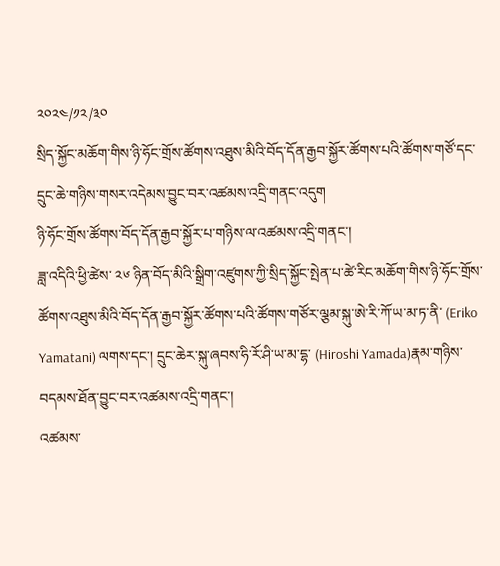༢༠༢༤/༡༢/༣༠
སྲིད་སྐྱོང་མཆོག་གིས་ཉི་ཧོང་གྲོས་ཚོགས་འཐུས་མིའི་བོད་དོན་རྒྱབ་སྐྱོར་ཚོགས་པའི་ཚོགས་གཙོ་དང་དྲུང་ཆེ་གཉིས་གསར་འདེམས་བྱུང་བར་འཚམས་འདྲི་གནང་འདུག
ཉི་ཧོང་གྲོས་ཚོགས་བོད་དོན་རྒྱབ་སྐྱོར་པ་གཉིས་ལ་འཚམས་འདྲི་གནང་།
ཟླ་འདིའི་ཕྱི་ཚེས་ ༢༦ ཉིན་བོད་མིའི་སྒྲིག་འཛུགས་ཀྱི་སྲིད་སྐྱོང་སྤེན་པ་ཚེ་རིང་མཆོག་གིས་ཉི་ཧོང་གྲོས་ཚོགས་འཐུས་མིའི་བོད་དོན་རྒྱབ་སྐྱོར་ཚོགས་པའི་ཚོགས་གཙོར་ལྕམ་སྐུ་ཨེ་རི་ཀོ་ཡ་མ་ཏ་ནི་ (Eriko Yamatani) ལགས་དང་། དྲུང་ཆེར་སྐུ་ཞབས་ཧི་རོ་ཤི་ཡ་མ་དྷ་ (Hiroshi Yamada)རྣམ་གཉིས་བདམས་ཐོན་བྱུང་བར་འཚམས་འདྲི་གནང་།
འཚམས་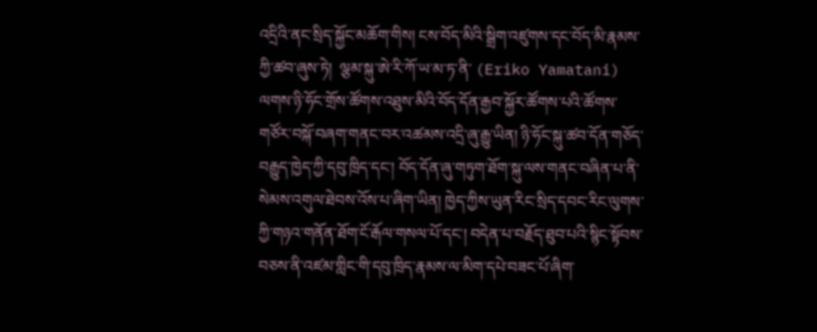འདྲིའི་ནང་སྲིད་སྐྱོང་མཆོག་གིས། ངས་བོད་མིའི་སྒྲིག་འཛུགས་དང་བོད་མི་རྣམས་ཀྱི་ཚབ་ཞུས་ཏེ།  ལྕམ་སྐུ་ཨེ་རི་ཀོ་ཡ་མ་ཏ་ནི་ (Eriko Yamatani) ལགས་ཉི་ཧོང་གྲོས་ཚོགས་འཐུས་མིའི་བོད་དོན་རྒྱབ་སྐྱོར་ཚོགས་པའི་ཚོགས་གཙོར་བསྐོ་བཞག་གནང་བར་འཚམས་འདྲི་ཞུ་རྒྱུ་ཡིན། ཉི་ཧོང་སྐུ་ཚབ་དོན་གཅོད་བརྒྱུད་ཁྱེད་ཀྱི་དབུ་ཁྲིད་དང་། བོད་དོན་ཞུ་གཏུག་ཐོག་སྐུ་ལས་གནང་བཞིན་པ་ནི་སེམས་འགུལ་ཐེབས་འོས་པ་ཞིག་ཡིན། ཁྱེད་ཀྱིས་ཡུན་རིང་སྲིད་དབང་རིང་ལུགས་ཀྱི་གཉའ་གནོན་ཐོག་ངོ་རྒོལ་གསལ་པོ་དང་། བདེན་པ་བརྗོད་ཐུབ་པའི་སྙིང་སྟོབས་བཅས་ནི་འཛམ་གླིང་གི་དབུ་ཁྲིད་རྣམས་ལ་མིག་དཔེ་བཟང་པོ་ཞིག་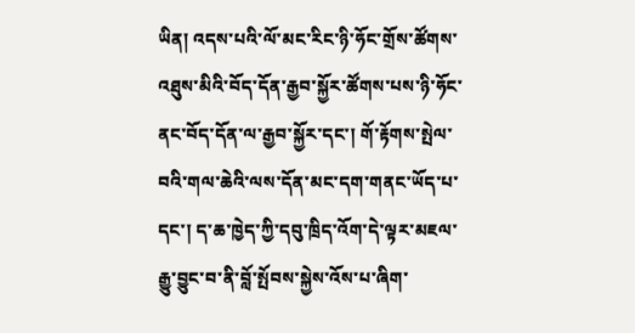ཡིན། འདས་པའི་ལོ་མང་རིང་ཉི་ཧོང་གྲོས་ཚོགས་འཐུས་མིའི་བོད་དོན་རྒྱབ་སྐྱོར་ཚོགས་པས་ཉི་ཧོང་ནང་བོད་དོན་ལ་རྒྱབ་སྐྱོར་དང་། གོ་རྟོགས་སྤེལ་བའི་གལ་ཆེའི་ལས་དོན་མང་དག་གནང་ཡོད་པ་དང་། ད་ཆ་ཁྱེད་ཀྱི་དབུ་ཁྲིད་འོག་དེ་ལྟར་མཇལ་རྒྱུ་བྱུང་བ་ནི་བློ་སྤོབས་སྐྱེས་འོས་པ་ཞིག་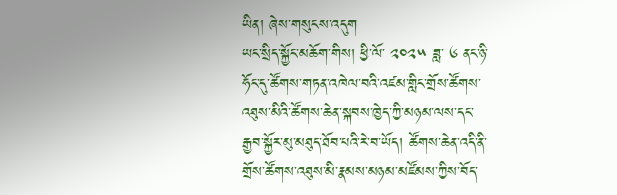ཡིན། ཞེས་གསུངས་འདུག
ཡང་སྲིད་སྐྱོང་མཆོག་གིས། ཕྱི་ལོ་ ༢༠༢༥ ཟླ་ ༦ ནང་ཉི་ཧོང་དུ་ཚོགས་གཏན་འཁེལ་བའི་འཛམ་གླིང་གྲོས་ཚོགས་འཐུས་མིའི་ཚོགས་ཆེན་སྐབས་ཁྱེད་ཀྱི་མཉམ་ལས་དང་རྒྱབ་སྐྱོར་མུ་མཐུད་ཐོབ་པའི་རེ་བ་ཡོད། ཚོགས་ཆེན་འདི་ནི་གྲོས་ཚོགས་འཐུས་མི་རྣམས་མཉམ་མཛོམས་ཀྱིས་བོད་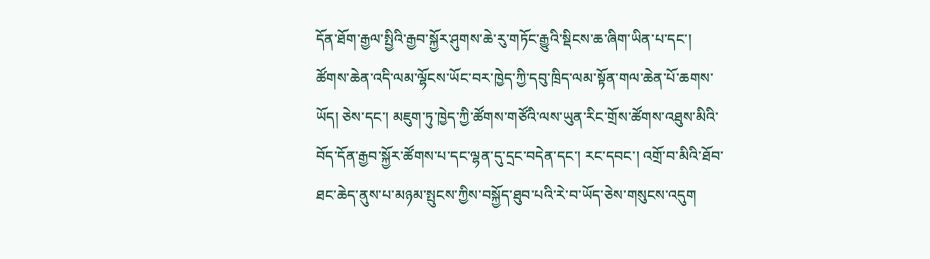དོན་ཐོག་རྒྱལ་སྤྱིའི་རྒྱབ་སྐྱོར་ཤུགས་ཆེ་རུ་གཏོང་རྒྱུའི་སྡིངས་ཆ་ཞིག་ཡིན་པ་དང་། ཚོགས་ཆེན་འདི་ལམ་ལྷོངས་ཡོང་བར་ཁྱེད་ཀྱི་དབུ་ཁྲིད་ལམ་སྟོན་གལ་ཆེན་པོ་ཆགས་ཡོད། ཅེས་དང་། མཇུག་ཏུ་ཁྱེད་ཀྱི་ཚོགས་གཙོའི་ལས་ཡུན་རིང་གྲོས་ཚོགས་འཐུས་མིའི་བོད་དོན་རྒྱབ་སྐྱོར་ཚོགས་པ་དང་ལྷན་དུ་དྲང་བདེན་དང་། རང་དབང་། འགྲོ་བ་མིའི་ཐོབ་ཐང་ཆེད་ནུས་པ་མཉམ་སྤུངས་ཀྱིས་བསྐྱོད་ཐུབ་པའི་རེ་བ་ཡོད་ཅེས་གསུངས་འདུག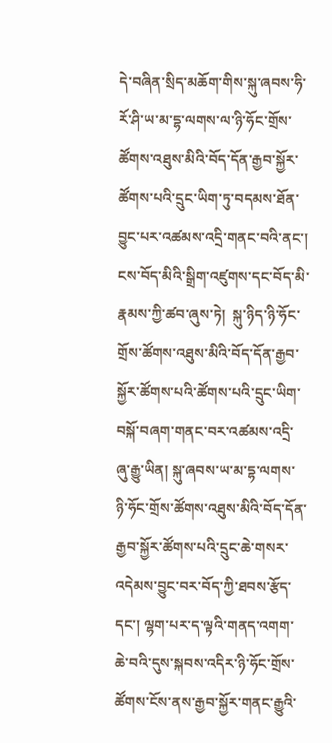དེ་བཞིན་སྲིད་མཆོག་གིས་སྐུ་ཞབས་ཧི་རོ་ཤི་ཡ་མ་དྷ་ལགས་ལ་ཉི་ཧོང་གྲོས་ཚོགས་འཐུས་མིའི་བོད་དོན་རྒྱབ་སྐྱོར་ཚོགས་པའི་དྲུང་ཡིག་ཏུ་བདམས་ཐོན་བྱུང་པར་འཚམས་འདྲི་གནང་བའི་ནང་། ངས་བོད་མིའི་སྒྲིག་འཛུགས་དང་བོད་མི་རྣམས་ཀྱི་ཚབ་ཞུས་ཏེ།  སྐུ་ཉིད་ཉི་ཧོང་གྲོས་ཚོགས་འཐུས་མིའི་བོད་དོན་རྒྱབ་སྐྱོར་ཚོགས་པའི་ཚོགས་པའི་དྲུང་ཡིག་བསྐོ་བཞག་གནང་བར་འཚམས་འདྲི་ཞུ་རྒྱུ་ཡིན། སྐུ་ཞབས་ཡ་མ་དྷ་ལགས་ཉི་ཧོང་གྲོས་ཚོགས་འཐུས་མིའི་བོད་དོན་རྒྱབ་སྐྱོར་ཚོགས་པའི་དྲུང་ཆེ་གསར་འདེམས་བྱུང་བར་བོད་ཀྱི་ཐབས་རྩོད་དང་། ལྷག་པར་ད་ལྟའི་གནད་འགག་ཆེ་བའི་དུས་སྐབས་འདིར་ཉི་ཧོང་གྲོས་ཚོགས་ངོས་ནས་རྒྱབ་སྐྱོར་གནང་རྒྱུའི་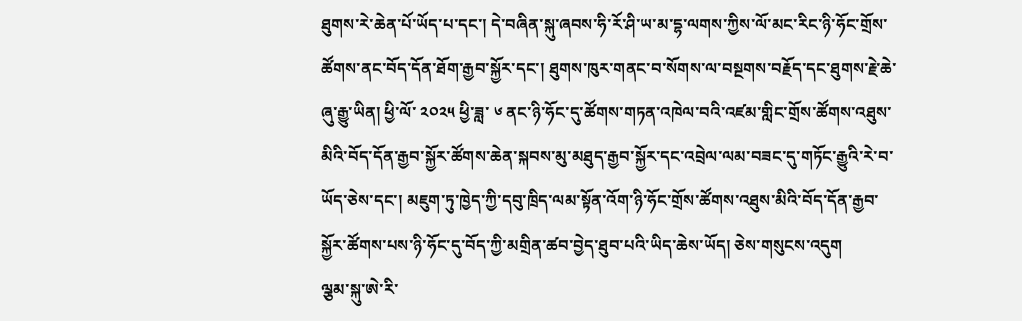ཐུགས་རེ་ཆེན་པོ་ཡོད་པ་དང་། དེ་བཞིན་སྐུ་ཞབས་ཧི་རོ་ཤི་ཡ་མ་དྷ་ལགས་ཀྱིས་ལོ་མང་རིང་ཉི་ཧོང་གྲོས་ཚོགས་ནང་བོད་དོན་ཐོག་རྒྱབ་སྐྱོར་དང་། ཐུགས་ཁུར་གནང་བ་སོགས་ལ་བསྔགས་བརྗོད་དང་ཐུགས་རྗེ་ཆེ་ཞུ་རྒྱུ་ཡིན། ཕྱི་ལོ་ ༢༠༢༥ ཕྱི་ཟླ་ ༦ ནང་ཉི་ཧོང་དུ་ཚོགས་གཏན་འཁེལ་བའི་འཛམ་གླིང་གྲོས་ཚོགས་འཐུས་མིའི་བོད་དོན་རྒྱབ་སྐྱོར་ཚོགས་ཆེན་སྐབས་མུ་མཐུད་རྒྱབ་སྐྱོར་དང་འབྲེལ་ལམ་བཟང་དུ་གཏོང་རྒྱུའི་རེ་བ་ཡོད་ཅེས་དང་། མཇུག་ཏུ་ཁྱེད་ཀྱི་དབུ་ཁྲིད་ལམ་སྟོན་འོག་ཉི་ཧོང་གྲོས་ཚོགས་འཐུས་མིའི་བོད་དོན་རྒྱབ་སྐྱོར་ཚོགས་པས་ཉི་ཧོང་དུ་བོད་ཀྱི་མགྲིན་ཚབ་བྱེད་ཐུབ་པའི་ཡིད་ཆེས་ཡོད། ཅེས་གསུངས་འདུག
ལྕམ་སྐུ་ཨེ་རི་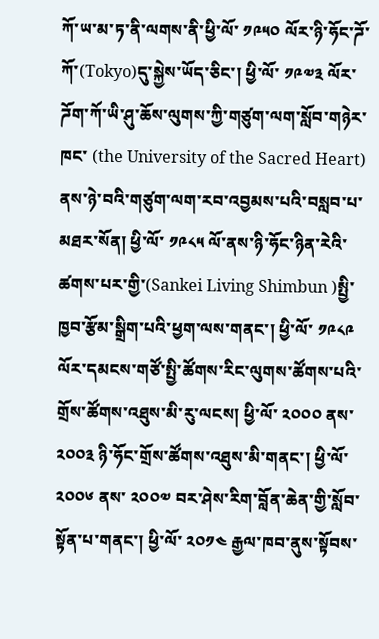ཀོ་ཡ་མ་ཏ་ནི་ལགས་ནི་ཕྱི་ལོ་ ༡༩༥༠ ལོར་ཉི་ཧོང་ཌོ་ཀོ་(Tokyo)དུ་སྐྱེས་ཡོད་ཅིང་། ཕྱི་ལོ་ ༡༩༧༣ ལོར་ཌོག་ཀོ་ཡི་ཤུ་ཆོས་ལུགས་ཀྱི་གཙུག་ལག་སློབ་གཉེར་ཁང་ (the University of the Sacred Heart) ནས་ཉེ་བའི་གཙུག་ལག་རབ་འབྱམས་པའི་བསླབ་པ་མཐར་སོན། ཕྱི་ལོ་ ༡༩༨༥ ལོ་ནས་ཉི་ཧོང་ཉིན་རེའི་ཚགས་པར་གྱི་(Sankei Living Shimbun )སྤྱི་ཁྱབ་རྩོམ་སྒྲིག་པའི་ཕྱག་ལས་གནང་། ཕྱི་ལོ་ ༡༩༨༩ ལོར་དམངས་གཙོ་སྤྱི་ཚོགས་རིང་ལུགས་ཚོགས་པའི་གྲོས་ཚོགས་འཐུས་མི་རུ་ལངས། ཕྱི་ལོ་ ༢༠༠༠ ནས་ ༢༠༠༣ ཉི་ཧོང་གྲོས་ཚོགས་འཐུས་མི་གནང་། ཕྱི་ལོ་ ༢༠༠༦ ནས་ ༢༠༠༧ བར་ཤེས་རིག་བློན་ཆེན་གྱི་སློབ་སྟོན་པ་གནང་། ཕྱི་ལོ་ ༢༠༡༤ རྒྱལ་ཁབ་ནུས་སྟོབས་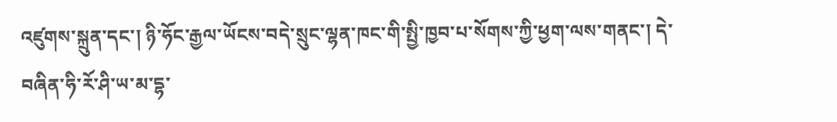འཛུགས་སྐྲུན་དང་། ཉི་ཧོང་རྒྱལ་ཡོངས་བདེ་སྲུང་ལྷན་ཁང་གི་སྤྱི་ཁྱབ་པ་སོགས་ཀྱི་ཕྱག་ལས་གནང་། དེ་བཞིན་ཧི་རོ་ཤི་ཡ་མ་དྷ་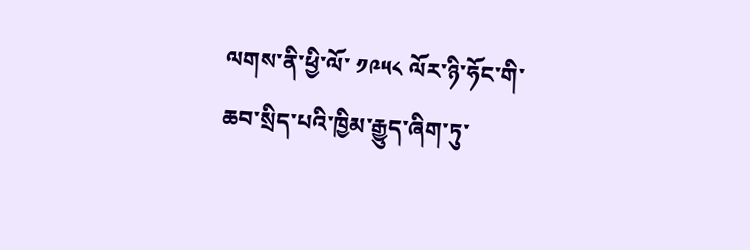ལགས་ནི་ཕྱི་ལོ་ ༡༩༥༨ ལོར་ཉི་ཧོང་གི་ཆབ་སྲིད་པའི་ཁྱིམ་རྒྱུད་ཞིག་ཏུ་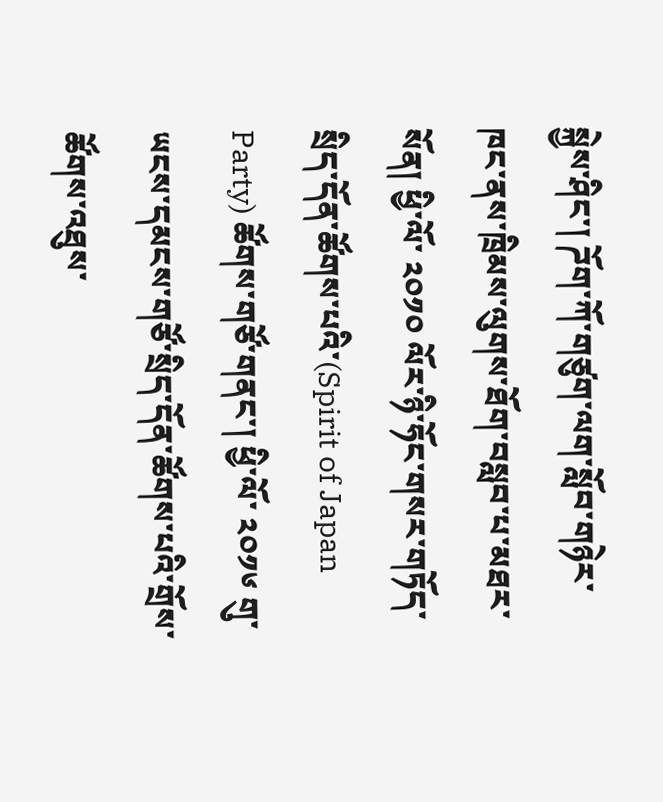སྐྱེས་ཤིང་། ཌོག་ཀོ་གཙུག་ལག་སློབ་གཉེར་ཁང་ནས་ཁྲིམས་ལུགས་ཐོག་བསླབ་པ་མཐར་སོན། ཕྱི་ལོ་ ༢༠༡༠ ལོར་ཉི་ཧོང་གསར་གཏོད་སྲིད་དོན་ཚོགས་པའི་(Spirit of Japan Party) ཚོགས་གཙོ་གནང་། ཕྱི་ལོ་ ༢༠༡༦ གུ་ཡངས་དམངས་གཙོ་སྲིད་དོན་ཚོགས་པའི་གྲོས་ཚོགས་འཐུས་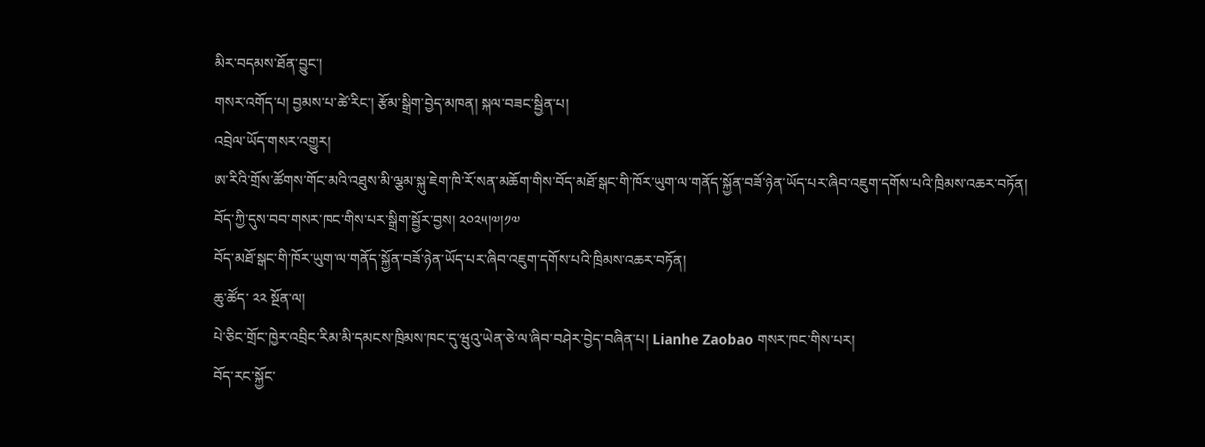མིར་བདམས་ཐོན་བྱུང་།
གསར་འགོད་པ། བྱམས་པ་ཚེ་རིང་། རྩོམ་སྒྲིག་བྱེད་མཁན། སྐལ་བཟང་སྦྱིན་པ།
འབྲེལ་ཡོད་གསར་འགྱུར།
ཨ་རིའི་གྲོས་ཚོགས་གོང་མའི་འཐུས་མི་ལྕམ་སྐུ་ཇེག་ཁི་རོ་སན་མཆོག་གིས་བོད་མཐོ་སྒང་གི་ཁོར་ཡུག་ལ་གནོད་སྐྱོན་བཟོ་ཉེན་ཡོད་པར་ཞིབ་འཇུག་དགོས་པའི་ཁྲིམས་འཆར་བཏོན། བོད་ཀྱི་དུས་བབ་གསར་ཁང་གིས་པར་སྒྲིག་སྦྱོར་བྱས། ༢༠༢༥།༧།༡༧
བོད་མཐོ་སྒང་གི་ཁོར་ཡུག་ལ་གནོད་སྐྱོན་བཟོ་ཉེན་ཡོད་པར་ཞིབ་འཇུག་དགོས་པའི་ཁྲིམས་འཆར་བཏོན།
ཆུ་ཚོད་ ༢༢ སྔོན་ལ།
པེ་ཅིང་གྲོང་ཁྱེར་འབྲིང་རིམ་མི་དམངས་ཁྲིམས་ཁང་དུ་ཝུའུ་ཡེན་ཅེ་ལ་ཞིབ་བཤེར་བྱེད་བཞིན་པ། Lianhe Zaobao གསར་ཁང་གིས་པར།
བོད་རང་སྐྱོང་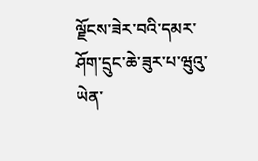ལྗོངས་ཟེར་བའི་དམར་ཤོག་དྲུང་ཆེ་ཟུར་པ་ཝུའུ་ཡེན་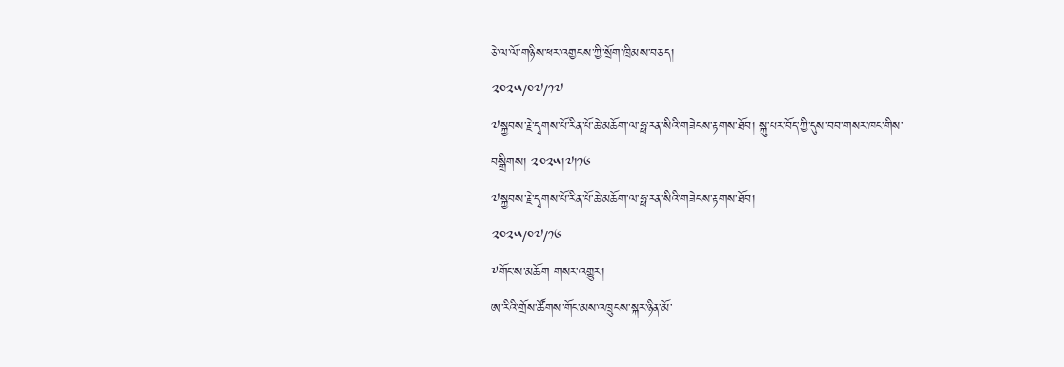ཅེ་ལ་ལོ་གཉིས་ཕར་འགྱངས་ཀྱི་སྲོག་ཁྲིམས་བཅད།
༢༠༢༥/༠༧/༡༧
༧སྐྱབས་རྗེ་དྭགས་པོ་རིན་པོ་ཆེ་མཆོག་ལ་ཧྥ་རན་སིའི་གཟེངས་རྟགས་ཐོབ། སྐུ་པར་བོད་ཀྱི་དུས་བབ་གསར་ཁང་གིས་བསྒྲིགས། ༢༠༢༥།༧།༡༦
༧སྐྱབས་རྗེ་དྭགས་པོ་རིན་པོ་ཆེ་མཆོག་ལ་ཧྥ་རན་སིའི་གཟེངས་རྟགས་ཐོབ།
༢༠༢༥/༠༧/༡༦
༸གོང་ས་མཆོག གསར་འགྱུར།
ཨ་རིའི་གྲོས་ཚོགས་གོང་མས་འཁྲུངས་སྐར་ཉིན་མོ་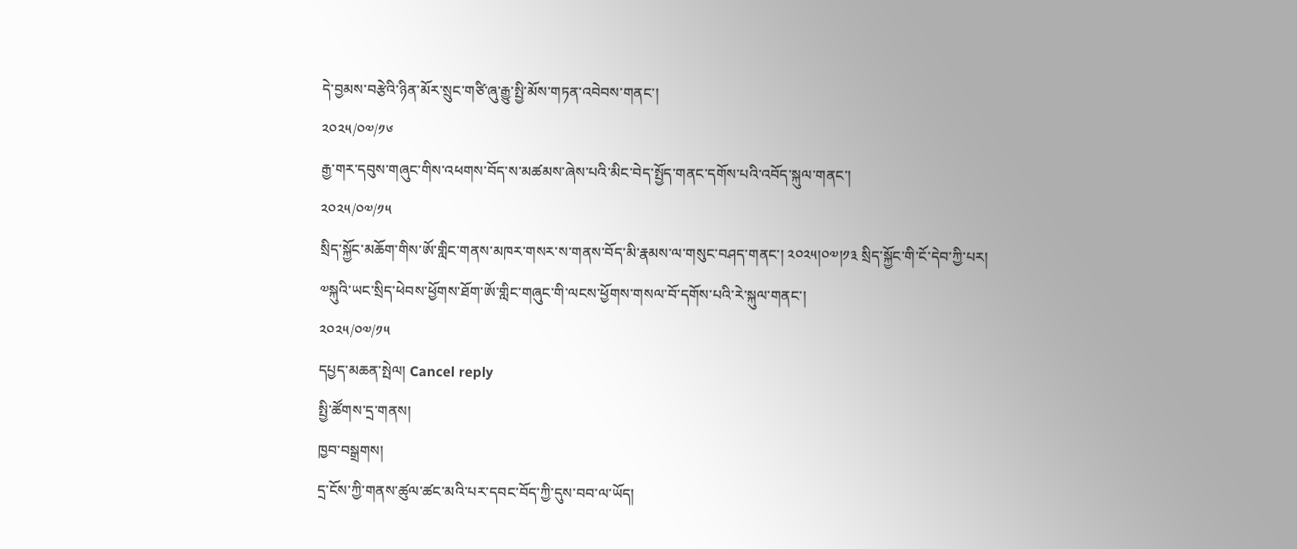དེ་བྱམས་བརྩེའི་ཉིན་མོར་སྲུང་གཙི་ཞུ་རྒྱུ་སྤྱི་མོས་གཏན་འབེབས་གནང་།
༢༠༢༥/༠༧/༡༦
རྒྱ་གར་དབུས་གཞུང་གིས་འཕགས་བོད་ས་མཚམས་ཞེས་པའི་མིང་བེད་སྤྱོད་གནང་དགོས་པའི་འབོད་སྐུལ་གནང་།
༢༠༢༥/༠༧/༡༥
སྲིད་སྐྱོང་མཆོག་གིས་ཨོ་གླིང་གནས་མཁར་གསར་ས་གནས་བོད་མི་རྣམས་ལ་གསུང་བཤད་གནང་། ༢༠༢༥།༠༧།༡༣ སྲིད་སྐྱོང་གི་ངོ་དེབ་ཀྱི་པར།
༧སྐུའི་ཡང་སྲིད་ཕེབས་ཕྱོགས་ཐོག་ཨོ་གླིང་གཞུང་གི་ལངས་ཕྱོགས་གསལ་བོ་དགོས་པའི་རེ་སྐུལ་གནང་།
༢༠༢༥/༠༧/༡༥
དཔྱད་མཆན་སྤེལ། Cancel reply
སྤྱི་ཚོགས་དྲ་གནས།
ཁྱབ་བསྒྲགས།
དྲ་ངོས་ཀྱི་གནས་ཚུལ་ཚང་མའི་པར་དབང་བོད་ཀྱི་དུས་བབ་ལ་ཡོད།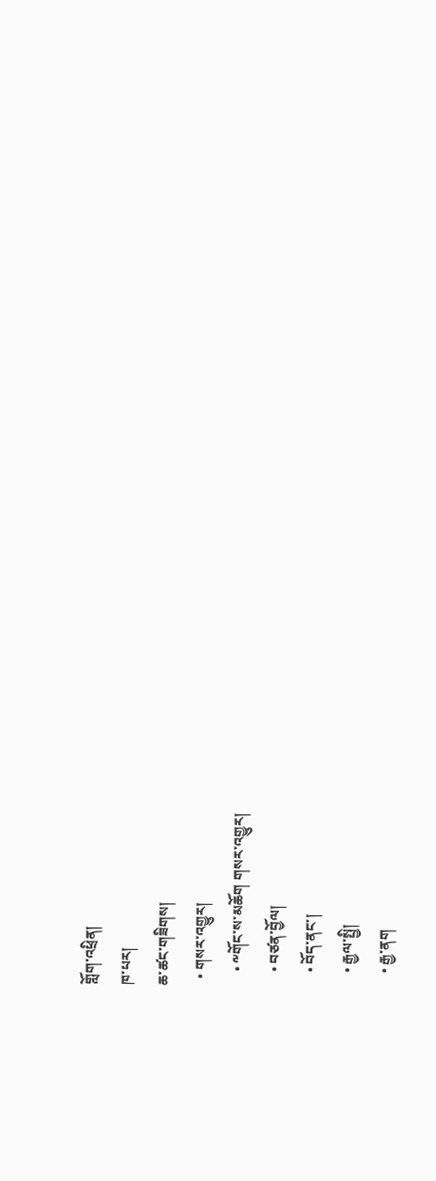གློག་འཕྲིན།
ཁ་པར།
ཆ་ཚང་གཟིགས།
  • གསར་འགྱུར།
    • ༸གོང་ས་མཆོག གསར་འགྱུར།
    • བཙན་བྱོལ།
    • བོད་ནང་།
    • རྒྱལ་སྤྱི།
    • རྒྱ་ནག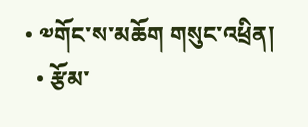• ༧གོང་ས་མཆོག གསུང་འཕྲིན།
  • རྩོམ་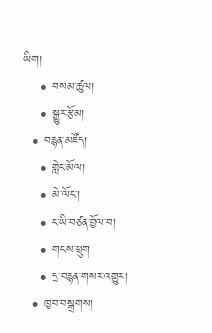ཡིག།
    • བསམ་ཚུལ།
    • སྒྱུར་རྩོམ།
  • བརྙན་མཛོད།
    • གླེང་མོལ།
    • མེ་ལོང་།
    • ང་ཡི་བཙན་བྱོལ་བ།
    • གངས་ཕྲུག
    • དྲ་བརྙན་གསར་འགྱུར།
  • ཁྱབ་བསྒྲགས།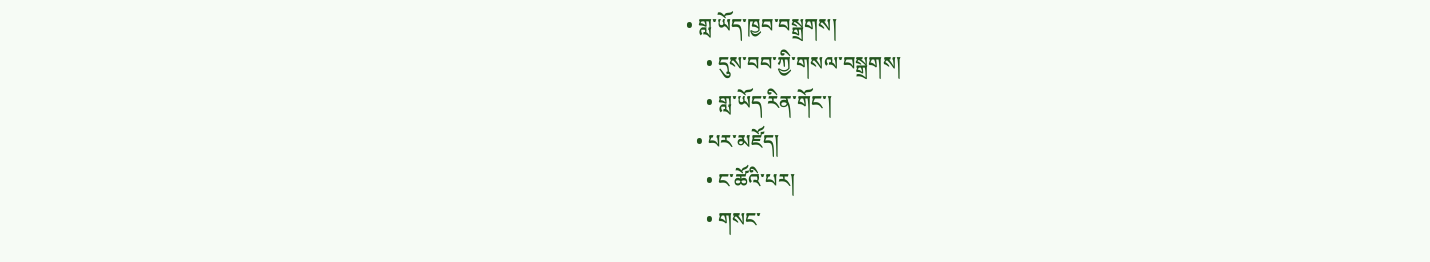• གླ་ཡོད་ཁྱབ་བསྒྲགས།
    • དུས་བབ་ཀྱི་གསལ་བསྒྲགས།
    • གླ་ཡོད་རིན་གོང་།
  • པར་མཛོད།
    • ང་ཚོའི་པར།
    • གསང་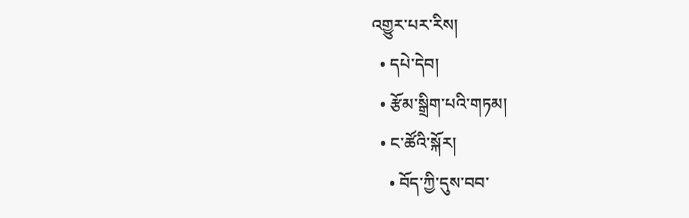འགྱུར་པར་རིས།
  • དཔེ་དེབ།
  • རྩོམ་སྒྲིག་པའི་གཏམ།
  • ང་ཚོའི་སྐོར།
    • བོད་ཀྱི་དུས་བབ་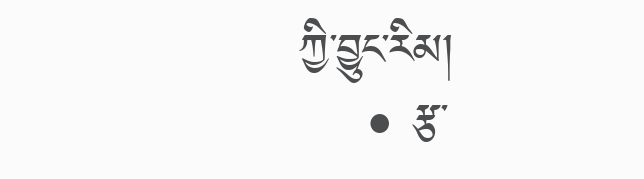ཀྱི་བྱུང་རིམ།
    • རྩ་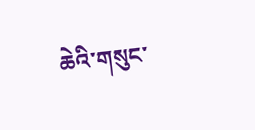ཆེའི་གསུང་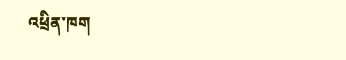འཕྲིན་ཁག